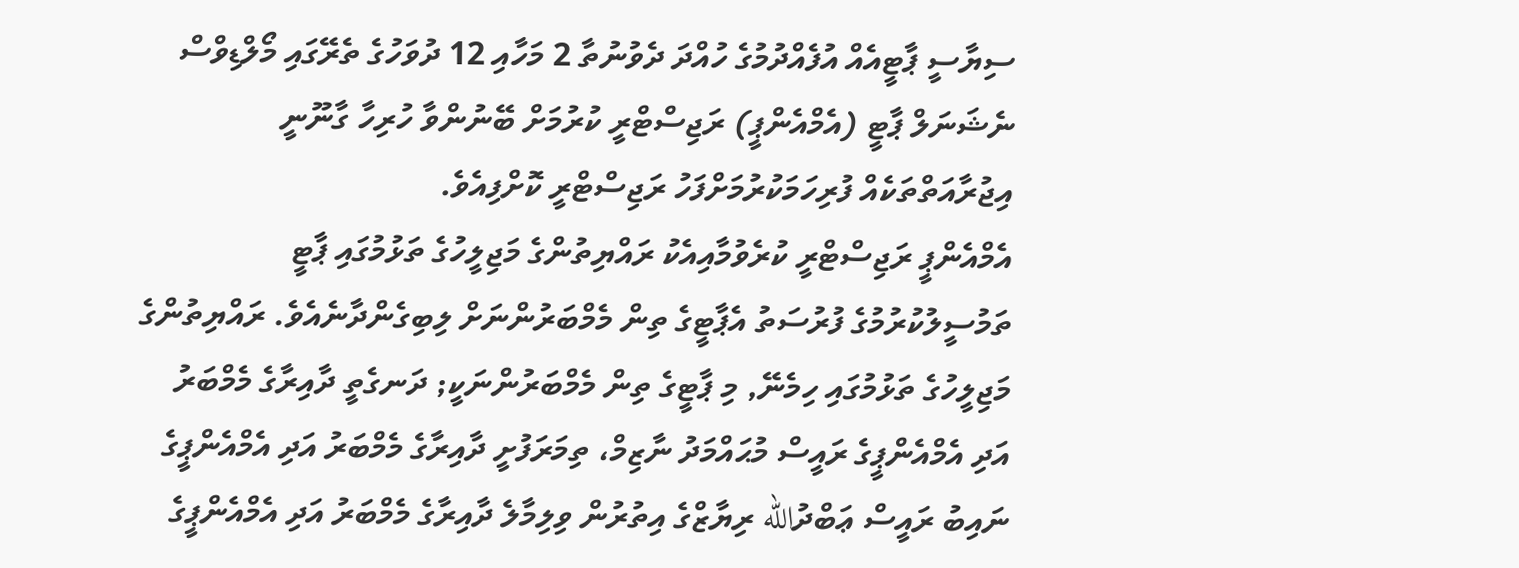ސިޔާސީ ޕާޓީއެއް އުފެއްދުމުގެ ހުއްދަ ދެވުނުތާ 2 މަހާއި 12 ދުވަހުގެ ތެރޭގައި މޯލްޑިވްސް ނެޝަނަލް ޕާޓީ (އެމްއެންޕީ) ރަޖިސްޓްރީ ކުރުމަށް ބޭނުންވާ ހުރިހާ ގާނޫނީ އިޖުރާއަތްތަކެއް ފުރިހަމަކުރުމަށްފަހު ރަޖިސްޓްރީ ކޮށްފިއެވެ.
އެމްއެންޕީ ރަޖިސްޓްރީ ކުރެވުމާއިއެކު ރައްޔިތުންގެ މަޖިލީހުގެ ތަޅުމުގައި ޕާޓީ ތަމުސީލުކުރުމުގެ ފުރުސަތު އެޕާޓީގެ ތިން މެމްބަރުންނަށް ލިބިގެންދާނެއެވެ. ރައްޔިތުންގެ މަޖިލީހުގެ ތަޅުމުގައި ހިމެނޭ, މި ޕާޓީގެ ތިން މެމްބަރުންނަކީ; ދަނގެތީ ދާއިރާގެ މެމްބަރު އަދި އެމްއެންޕީގެ ރައީސް މުޙައްމަދު ނާޒިމް، ތިމަރަފުށީ ދާއިރާގެ މެމްބަރު އަދި އެމްއެންޕީގެ ނައިބު ރައީސް ޢަބްދުالله ރިޔާޒްގެ އިތުރުން ވިލިމާލެ ދާއިރާގެ މެމްބަރު އަދި އެމްއެންޕީގެ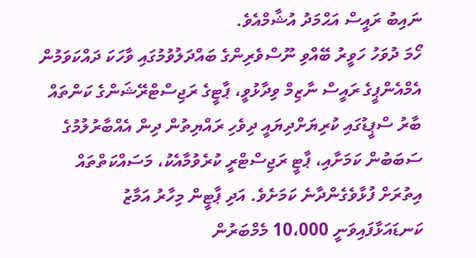ނައިބު ރައީސް އަޙްމަދު އުޝާމްއެވެ.
ހޯމަ ދުވަހު ހަވީރު ބޭއްވި ނޫސްވެރިންގެ ބައްދަލުވުމުގައި ވާހަކަ ދައްކަވަމުން އެމްއެންޕީގެ ރައީސް ނާޒިމް ވިދާޅުވީ، ޕާޓީގެ ރަޖިސްޓްރޭޝަންގެ ކަންތައް ބާރު ސްޕީޑުގައި ކުރިޔަށްދިޔައީ ދިވެހި ރައްޔިތުން ދިން އެއްބާރުލުމުގެ ސަބަބުން ކަމަށާއި، ޕާޓީ ރަޖިސްޓްރީ ކުރެވުމާއެކު، މަސައްކަތްތައް އިތުރަށް ފުޅާވެގެންދާނެ ކަމަށެވެ. އަދި ޕާޓީން މިހާރު އަމާޒު ކަނޑައަޅާފައިވަނީ 10،000 މެމްބަރުން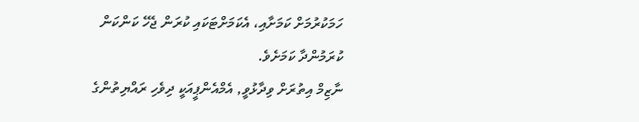ހަމަކުރުމަށް ކަމަށާއި، އެކަމަށްޓަކައި ކުރަން ޖެހޭ ކަންކަން ކުރަމުންދާ ކަމަށެވެ.
ނާޒިމް އިތުރަށް ވިދާޅުވީ, އެމްއެންޕީއަކީ ދިވެހި ރައްޔިތުންގެ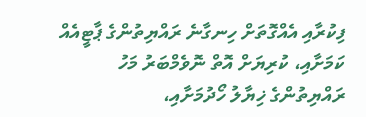ފިކުރާއި އެއްގޮތަށް ހިނގާނެ ރައްޔިތުންގެ ޕާޓީއެއް ކަމަށާއި، ކުރިޔަށް އޮތް ނޮވެމްބަރު މަހު ރައްޔިތުންގެ ޚިޔާލު ހޯދުމަށާއި،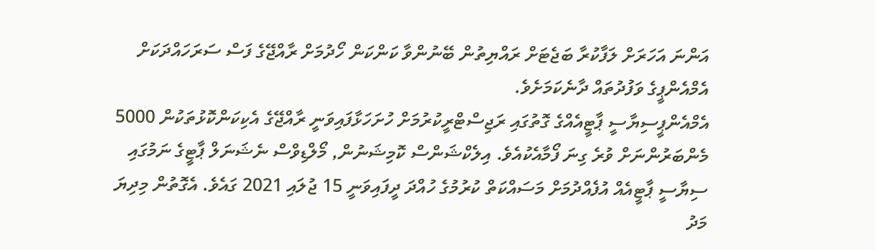އަންނަ އަހަރަށް ލަފާކުރާ ބަޖެޓަށް ރައްޔިތުން ބޭނުންވާ ކަންކަން ހޯދުމަށް ރާއްޖޭގެ ފަސް ސަރަހައްދަކަށް އެމްއެންޕީގެ ވަފުދުތައް ދާނެކަމަށެވެ.
އެމްއެންޕީސިޔާސީ ޕާޓީއެއްގެ ގޮތުގައި ރަޖިސްޓްރީކުރުމަށް ހުށަހަޅާފައިވަނީ ރާއްޖޭގެ އެކިކަންކޮޅުތަކުން 5000 މެންބަރުންނަށް ވުރެ ގިނަ ފޯމާއެކުއެވެ. އިލެކްޝަންސް ކޮމިޝަނުން, މޯލްޑިވްސް ނެޝަނަލް ޕާޓީގެ ނަމުގައި ސިޔާސީ ޕާޓީއެއް އުފެއްދުމަށް މަސައްކަތް ކުރުމުގެ ހުއްދަ ދީފައިވަނީ 15 ޖުލައި 2021 ގައެވެ. އެގޮތުން މިދިޔަ މަދު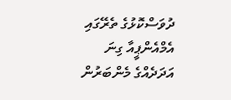ދުވަސްކޮޅުގެ ތެރޭގައި އެމްއެންޕީއާ ގިނަ އަދަދެއްގެ މެންބަރުން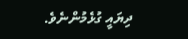ދިޔައީ ގުޅެމުންނެވެ.